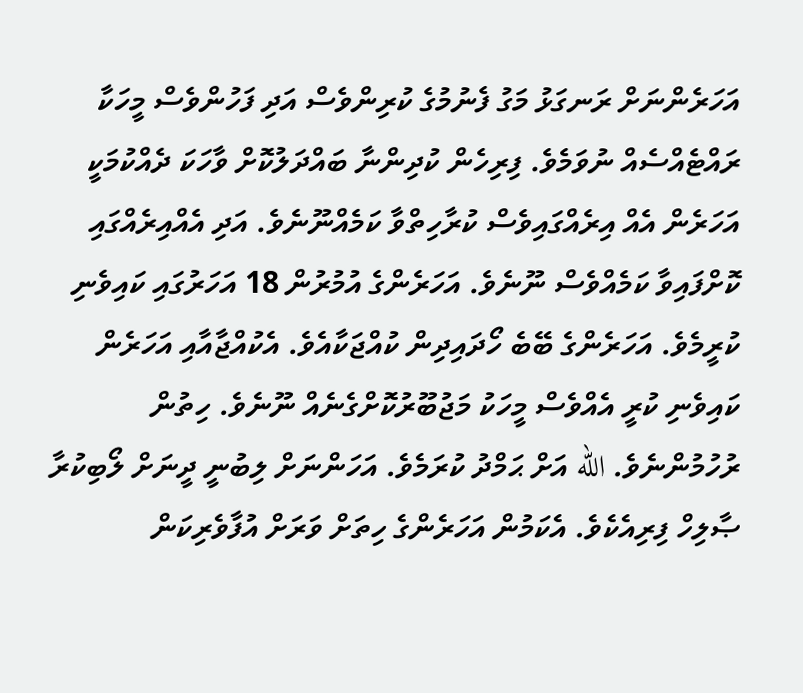އަހަރެންނަށް ރަނގަޅު މަގު ފެނުމުގެ ކުރިންވެސް އަދި ފަހުންވެސް މީހަކާ ރައްޓެއްސެއް ނުވަމެވެ. ފިރިހެން ކުދިންނާ ބައްދަލުކޮށް ވާހަކަ ދެއްކުމަކީ އަހަރެން އެއް އިރެއްގައިވެސް ކުރާހިތްވާ ކަމެއްނޫނެވެ. އަދި އެއްއިރެއްގައި ކޮށްފައިވާ ކަމެއްވެސް ނޫނެވެ. އަހަރެންގެ އުމުރުން 18 އަހަރުގައި ކައިވެނި ކުރީމެވެ. އަހަރެންގެ ބޭބެ ހޯދައިދިން ކުއްޖަކާއެވެ. އެކުއްޖާއާއި އަހަރެން ކައިވެނި ކުރީ އެއްވެސް މީހަކު މަޖުބޫރުކޮށްގެނެއް ނޫނެވެ. ހިތުން ރުހުމުންނެވެ. الله އަށް ޙަމްދު ކުރަމެވެ. އަހަންނަށް ލިބުނީ ދީނަށް ލޯބިކުރާ ޞާލިހް ފިރިއެކެވެ. އެކަމުން އަހަރެންގެ ހިތަށް ވަރަށް އުފާވެރިކަން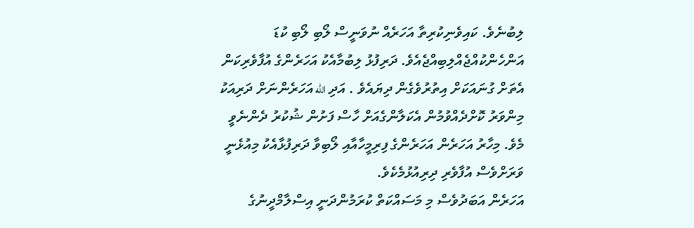ލިބުނެވެ. ކައިވެނިކުރިތާ އަހަރެއް ނުވަނީސް ލޯބި ލޯބި ކުޑަ އަންހެންކުއްޖެއްލިބިއްޖެއެވެ. ދަރިފުޅު ލިބުމާއެކު އަހަރެންގެ އުފާވެރިކަން އެތަށް ގުނައަކަށް އިތުރުވެގެން ދިޔައެވެ . އަދި الله އަހަރެންނަށް ދަރިއަކު މިންވަރު ކޮށްދެއްވުމުން އެކަލާންގެއަށް ހާސް ފަށުން ޝުކުރު ދެންނެވީ މެވެ. މިހާރު އަހަރެން އަހަރެންގެ ފިރިމީހާއާއި ލޯބިވާ ދަރިފުޅާއެކު މިއުޅެނީ ވަރަށްވެސް އުފާވެރި ދިރިއުޅުމެކެވެ.
އަހަރެން އަބަދުވެސް މި މަސައްކަތް ކުރަމުންދަނީ އިސްލާމްދީނުގެ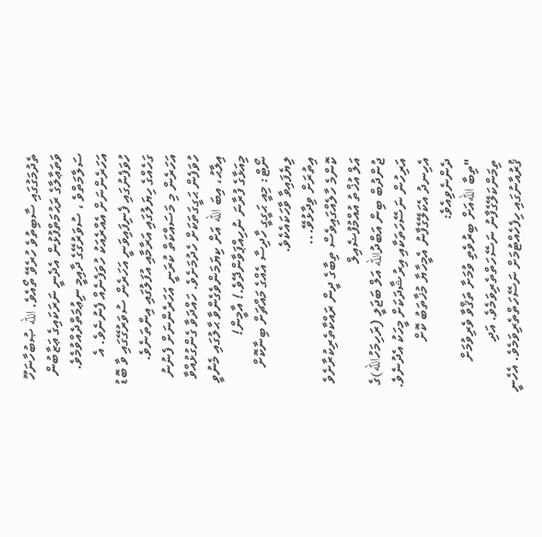ތެދުމަގުގައި ސާބިތުވެ ހުރެވޭ ތޯއެވެ. الله ޞުބުހާނަހޫ ވަތަޢާލާގެ ރަޙުމަތްފުޅުން އެދެނީ ނަރަކައިގެ ޢަޒާބުން ސަލާމަތްވެ ، ސުވަރުގޭގެ ދާއިމީ ނިޢުމަތްދެއްވުމެވެ. އަހަރެންނަށް އެއްރެއަކު ހުވަފެނެއް ފެނުނެވެ. އެ ހުވަފެނުގައި ފެނިފައިވަނީ އަހަރެން ސުވަރުގޭގައި ވާ ބޮޑު ގަހެއްގެ ހިޔަލުގައި އަރާމާއި އުފަލުގައި އިންތަނެވެ. އަހަރެން މި މަސައްކަތް ކުރަނީ އަހަރެންނަށް ފެނުނު ހުވަފެން ޙަގީގަތަކަށް ހެދުމަށެވެ. ހައްދަވާ ގެންގުޅުއްވާ އިލާޙު، އިބަ الله އަށް ކިޔަމަންވެގެންވާ ޙާލުގައި މެނުވީ މިއަޅާގެ ފުރާނަ ނުހިއްޕަވާންދޭވެ.! އާމީން!
ނޯޓް: މިއީ ޙަގީގީ ހާދިސާ އެއްގެ މައްޗަށް ބިނާކޮށް ލިޔެފައިވާ ވާހަކައެކެވެ.
އިތުރަށް ވިދާޅުވޭ...
ކޮންމެ ހާލެއްގައިވެސް ތިބާގެ ދީން ރައްކާތެރިކުރާށެވެ
އަލް އުޚްތު އުއްމުފުޟެއިލް
ޖުންދުބް ބިން އަބްދުالله އަލް ބަޖަލީ (ރަހިމަހުالله)ގެ އަރިހުން ނަސޭހަތަކާއި އިރުޝާދަކަށް މީހަކު އެދުނެވެ. އެހިނދު އެކަލޭގެފާނު އެމީހާޔާ މުޚާތަބު ކޮށް ދެންނެވިއެވެ:
"ތިބާ اللهއަށް ބިރުވެތި ވުމަށާ ތަޤްވާ ވެރިވުމަށް ތިމަންކަލޭގެފާނު ނަސޭހަތްތެރިވަމެވެ. އަދި ޤުރުއާނުގައި ހިފެހެއްޓުމަށް ނަސޭހަތްތެރިވަމެވެ. އެހެނީ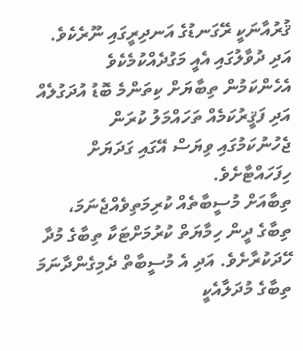ޤުރުއާނަކީ ރޭގަނޑުގެ އަނދިރީގައި ނޫރެކެވެ. އަދި ދުވާލުގައި އެއީ މަގުދެއްކުމެކެވެ
އެހެންކަމުން ތިބާޔަށް ކިތަންމެ ބޮޑު އުދަގުލެއް އަދި ފަޤީރުކަމެއް ތަހައްމަލު ކުރަން ޖެހުނުކަމުގައި ވިޔަސް އޭގައި ގަދަޔަށް ހިފަހައްޓާށެވެ.
ތިބާއަށް މުސީބާތެއް ކުރިމަތިވެއްޖެނަމަ، ތިބާގެ ދީން ހިމާޔަތް ކުރުމަށްޓަކާ ތިބާގެ މުދާ ހޭދަކުރާށެވެ. އަދި އެ މުސީބާތް ދެމިގެންދާނަމަ ތިބާގެ މުދަލާއެކީ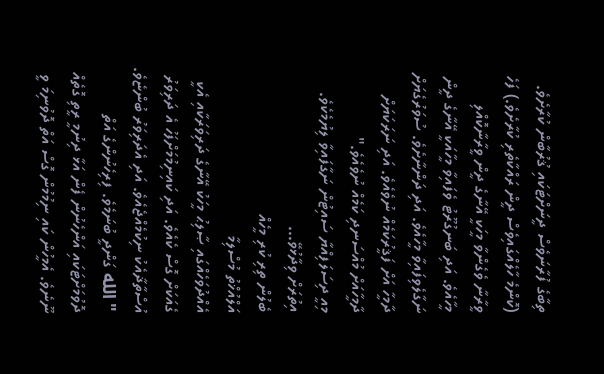ތިބާގެ ފުރާނަވެސް ދީނަށްޓަކައި ޤުރުބާން ކުރާށެވެ. (ކޮންމެ ހާލެއްގައިވެސް ދީން ރައްކާތެރި ކުރާށެވެ.) ފަހެ ވީރާނާ ވެގެންވާ މީހަކީ އޭނާގެ ދީން ވީރާނާކޮއްލި މީހާއެވެ. އަދި ބަނގުރޫޓު ވެފައިވާ މީހާއަކީ އޭނާގެ ދީން ނަގާލެވިފައިވާ މީހާއެވެ. އަދި ދަންނާށެވެ. ސުވަރުގެޔަށް ދާމީހާ އަށް ފަޤީރުކަމެއް ނުވެއެވެ. އަދި ނަރަކަޔަށް ދާމީހާއަށް މުއްސަނދި ކަމެއް ނުވެއެވެ."
މިއީ ދިސަލަފިއްޔާ ސައިޓުން ނަގާފައިވާ ލިޔުމެކެވެ.
އިތުރަށް ވިދާޅުވޭ...
ބެލުން ތިރި ކުރި މީހެއް
އަލްއުޚްތު މުސްލިމާ
އެއްދުވަހެއްގައި ޞާލިޙު މީހަކު އޭނާގެ ދަރިވަރަކާއި އެކީ ގެއަކަށް ގޮސް ކެއެވެ. އަދި ކައިނިމުމަށްފަހު އެ ދަރިވަރު އުސްތާޛާއެކު ނިކުމެއްޖެއެވެ. އަދި އެދަރިވަރު ބުންޏެވެ. "الله ގަންދީ ބުނަމެވެ. ފިރިހެނުންގެ އަތް ދޮވުމަށްޓަކައި އަންހެނުން ފެން އަޅާ ދިނުމީ ރީތި ގޮތެއް ނޫނެވެ. އެމީހުން ކައި ނިމުމުން ގޮސް އަތް ދޮވުނިމަ ވީ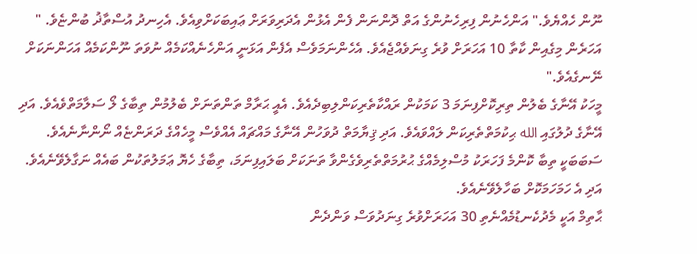ނޫން ހެއްޔެވެ." އަންހެނުން ފިރިހެނުންގެ އަތް ދޮންނަން ފެން އެޅުން އެދަރިވަރަށް ޢައިބަކަށްވިއެވެ. އެހިނދު އުސްތާޛު ބުންޏެވެ. " އަހަރެން މިގެއިން ކާތާ 10 އަހަރަށް ވުރެ ގިނަވެއްޖެއެވެ. އެހެންނަމަވެސް އެފެން އަޅަނީ އަންހެނެއްކަމެއް ނުވަތަ ނޫންކަމެއް އަހަންނަކަށް ނޭނގެއެވެ."
މީހަކު އޭނާގެ ބެލުން ތިރިކޮށްފިނަމަ 3 ކަމަކުން ރައްކާތެރިކަންލިބިދެއެވެ. އެއީ ޙަރާމް ތަންތަނަށް ބެލުމުން ތިބާގެ ލޯ ސަލާމަތްވެއެވެ. އަދި އޭނާގެ ދުލުގައި الله ޙިކުމަތްތެރިކަން ލައްވައެވެ. އަދި ޤިޔާމަތް ދުވަހުން އޭނާގެ މައްޗައް އެއްވެސް މީހެއްގެ ދަރަންޏެއް ނޯންނާނެއެވެ. ސަބަބަކީ ތިބާ ކޮންމެ ފަހަރަކު މުސްލިމެއްގެ ޙުރުމަތްތެރިވެގެންވާ ތަނަކަށް ބަލައިފިނަމަ، ތިބާގެ ހެޔޮ ޢަމަލުތަކުން ބައެއް ނަގާލެވޭނެއެވެ. އަދި އެ ހަމަހަމަކޮށް ބަހާލެވޭނެއެވެ.
ޙާތިމް އަކީ މެދުކެނޑުމެއްނެތި 30 އަހަރަށްވުރެ ގިނަދުވަސް ވަންދެން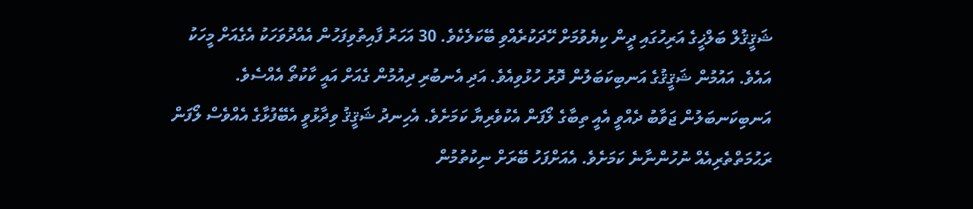ޝަޤީޤުލް ބަލްޚީގެ އަރިހުގައި ދީން ކިޔެވުމަށް ހޭދަކުރެއްވި ބޭކަލެކެވެ. 30 އަހަރު ފާއިތުވިފަހުން އެއްދުވަހަކު އެގެއަށް މީހަކު އައެވެ. އައުމުން ޝަޤީޤުގެ އަނބިކަބަލުން ދޮރު ހުޅުވިއެވެ. އަދި އެނބުރި ދިއުމުން ގެއަށް އައީ ކާކުތޯ އެއްސެވެ. އަނބިކަނބަލުން ޖަވާބު ދެއްވީ އެއީ ތިބާގެ ލޯފަން އެކުވެރިޔާ ކަމަށެވެ. އެހިނދު ޝަޤީޤު ވިދާޅުވީ އެބޭފުޅާގެ އެއްވެސް ލޯފަން ރަޙުމަތްތެރިއެއް ނުހުންނާނެ ކަމަށެވެ. އެއަށްފަހު ބޭރަށް ނިކުތުމުން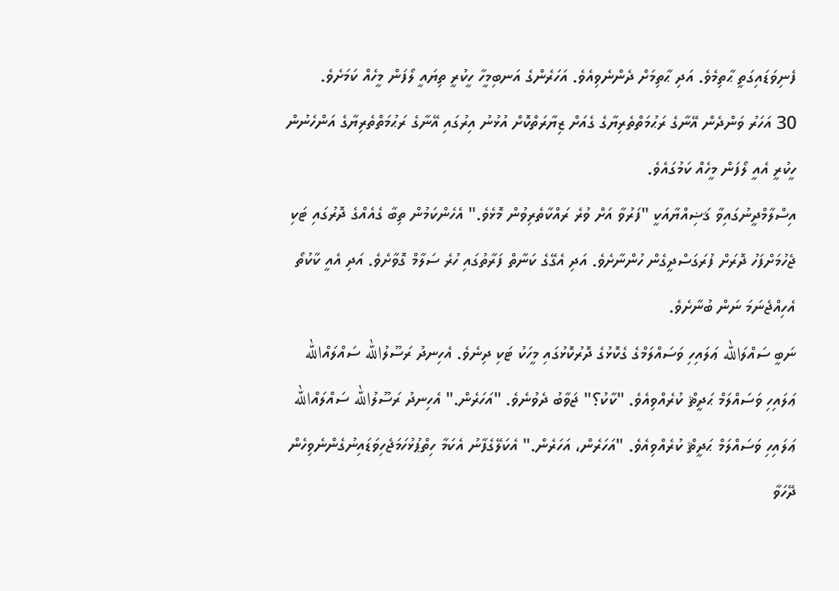ފެނިވަޑައިގަތީ ޙާތިމެވެ. އަދި ޙާތިމަށް ދެންނެވިއެވެ. އަހަރެންގެ އަނބިމީހާ ހީކުރީ ތިޔައީ ލޯފަން މީހެއް ކަމަށެވެ.
30 އަހަރު ވަންދެން އޭނާގެ ރަޙުމަތްތެރިޔާގެ ގެއަށް ޒިޔާރަތްކޮށް އުޅުނު އިރުގައި އޭނާގެ ރަޙުމަތްތެރިޔާގެ އަންހެނުން ހީކުރީ އެއީ ލޯފަން މީހެއް ކަމުގައެވެ.
އިސްލާމްދީނުގައިވާ ޤަޟިއްޔާއަކީ "ފަރުވާ އަށް ވުރެ ރައްކާތެރިވުން މޮޅެވެ." އެހެންކަމުން ތިބާ ގެއެއްގެ ދޮރުގައި ޓަކި ޖެހުމަށްފަހު ދޮރަށް ފުރަގަސްދީގެން ހުންނާށެވެ. އަދި އެގޭގެ ކަނާތް ފަރާތުގައި ހުރެ ސަލާމް ގޮވާށެވެ. އަދި އެއީ ކާކުތޯ އެހިއްޖެނަމަ ނަން ބުނާށެވެ.
ނަބީ ސައްލަالله ޢަލައިހި ވަސައްލަމްގެ ގެކޮޅުގެ ދޮރުކޮޅުގައި މީހަކު ޓަކި ދިނެވެ. އެހިނދު ރަސޫލުالله ސައްލައްالله ޢަލައިހި ވަސައްލަމް ޙަދީޘް ކުރެއްވިއެވެ. "ކާކު؟" ޖަވާބު ދެވުނެވެ. "އަހަރެން." އެހިނދު ރަސޫލުالله ސައްލައްالله ޢަލައިހި ވަސައްލަމް ޙަދީޘް ކުރެއްވިއެވެ. "އަހަރެން، އަހަރެން." އެކަލޭގެފާނު އެކަމާ ހިތްޕުޅުހަމަޖެހިވަޑައިނުގެންނެވިހެން ދޭހަވާ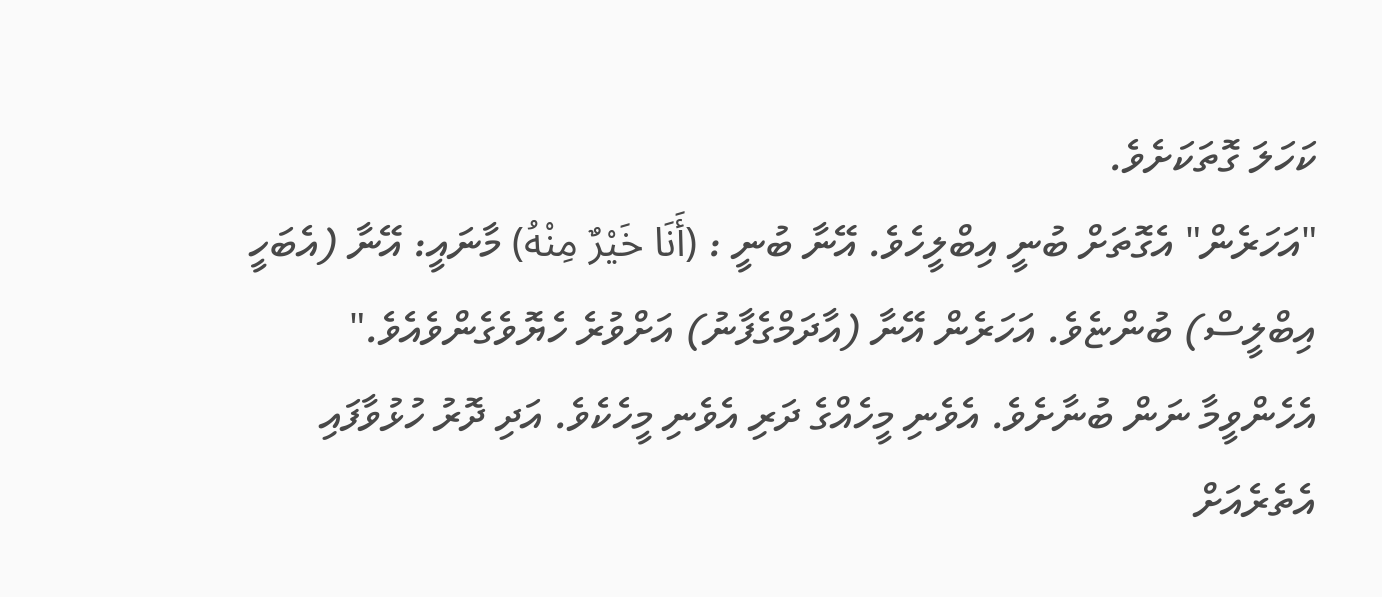ކަހަލަ ގޮތަކަށެވެ.
"އަހަރެން" އެގޮތަށް ބުނީ އިބްލީހެވެ. އޭނާ ބުނީ : (أَنَا خَيْرٌ مِنْهُ) މާނައީ: އޭނާ (އެބަހީ އިބްލީސް) ބުންޏެވެ. އަހަރެން އޭނާ (އާދަމްގެފާނު) އަށްވުރެ ހެޔޮވެގެންވެއެވެ."
އެހެންވީމާ ނަން ބުނާށެވެ. އެވެނި މީހެއްގެ ދަރި އެވެނި މީހެކެވެ. އަދި ދޮރު ހުޅުވާފައި އެތެރެއަށް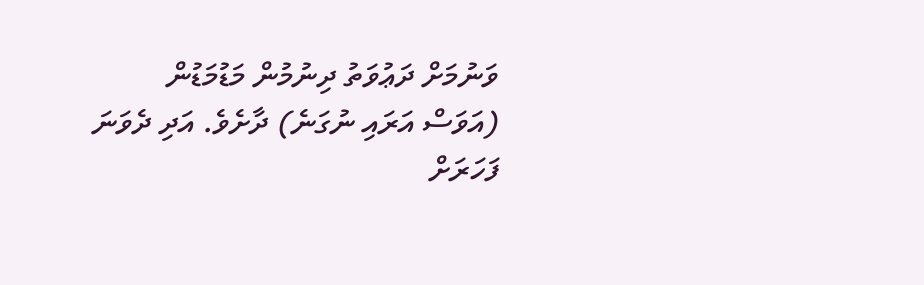ވަނުމަށް ދަޢުވަތު ދިނުމުން މަޑުމަޑުން (އަވަސް އަރައި ނުގަނެ) ދާށެވެ. އަދި ދެވަނަ ފަހަރަށް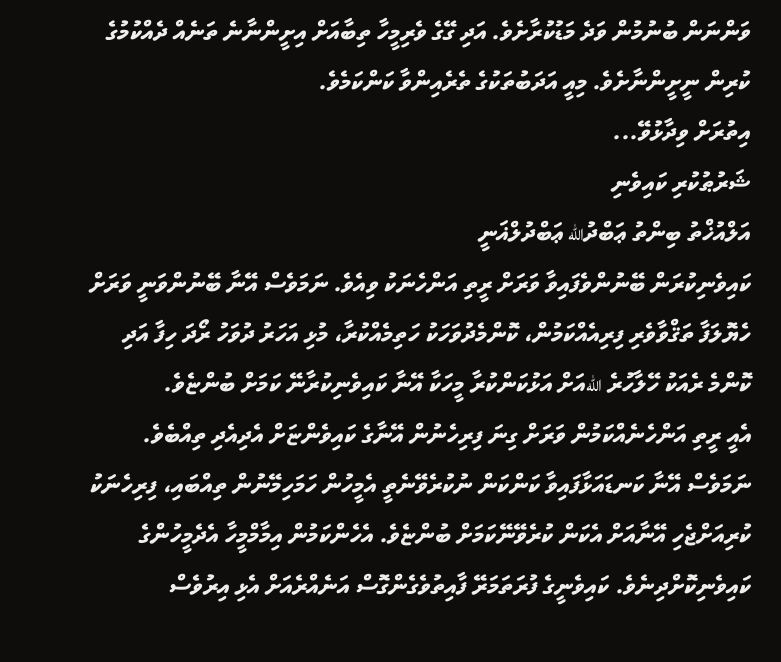ވަންނަން ބުނުމުން ވަދެ މަޑުކުރާށެވެ. އަދި ގޭގެ ވެރިމީހާ ތިބާއަށް އިށީންނާނެ ތަނެއް ދެއްކުމުގެ ކުރިން ނީށީންނާށެވެ. މިއީ އަދަބުތަކުގެ ތެރެއިންވާ ކަންކަމެވެ.
އިތުރަށް ވިދާޅުވޭ...
ޝަރުޠުކުރި ކައިވެނި
އަލްއުޚްތު ބިންތު ޢަބްދުالله ޢަބްދުލްޣަނީ
ކައިވެނިކުރަން ބޭނުންވެފައިވާ ވަރަށް ރީތި އަންހެނަކު ވިއެވެ. ނަމަވެސް އޭނާ ބޭނުންވަނީ ވަރަށް ހެޔޮލަފާ ތަޤްވާވެރި ފިރިއެއްކަމުން، ކޮންމެދުވަހަކު ހަތިމެއްކުރާ، މުޅި އަހަރު ދުވަހު ރޯދަ ހިފާ އަދި ކޮންމެ ރެއަކު ހޭލާހުރެ اللهއަށް އަޅުކަންކުރާ މީހަކާ އޭނާ ކައިވެނިކުރާނޭ ކަމަށް ބުންޏެވެ.
އެއީ ރީތި އަންހެނެއްކަމުން ވަރަށް ގިނަ ފިރިހެނުން އޭނާގެ ކައިވެންޏަށް އެދިއެދި ތިއްބެވެ. ނަމަވެސް އޭނާ ކަނޑައަޅާފައިވާ ކަންކަން ނުކުރެވޭނެތީ އެމީހުން ހަމަހިމޭނުން ތިއްބައި، ފިރިހެނަކު ކުރިއަށްޖެހި އޭނާއަށް އެކަން ކުރެވޭނޭކަމަށް ބުންޏެވެ. އެހެންކަމުން އިމާމްމީހާ އެދެމީހުންގެ ކައިވެނިކޮށްދިނެވެ. ކައިވެނީގެ ފުރަތަމަރޭ ފާއިތުވެގެންގޮސް އަނެއްރެއަށް އެޅި އިރުވެސް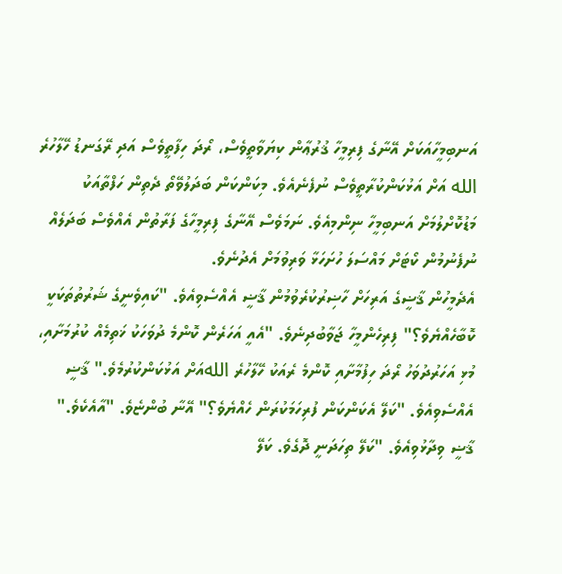އަނބިމީހާއަކަށް އޭނާގެ ފިރިމީހާ ޤުރުޢާން ކިޔަވާތީވެސް، ރޯދަ ހިފާތީވެސް އަދި ރޭގަނޑު ހޭލާހުރެ الله އަށް އަޅުކަންކުރާތީވެސް ނުފެނެއެވެ. މިކަންކަން ބަދަލުވޭތޯ ދެތިން ހަފްތާއަކު މަޑުކޮށްލުމަށް އަނބިމީހާ ނިންމިއެވެ. ނަމަވެސް އޭނާގެ ފިރިމީހާގެ ފަރާތުން އެއްވެސް ބަދަލެއް ނުފެނުމުން ކޯޓަށް މައްސަލަ ހުށަހަޅާ ވަރިވުމަށް އެދުނެވެ.
އެދެމީހުން ޤާޟީގެ އަރިހަށް ހާޟިރުކުރެވުމުން ޤާޟީ އެއްސެވިއެވެ. "ކައިވެނީގެ ޝަރުތުތަކަކީ ކޮބާހެއްޔެވެ؟" ފިރިހެންމީހާ ޖަވާބުދިނެވެ. "އެއީ އަހަރެން ކޮންމެ ދުވަހަކު ޚަތިމެއް ކުރުމަށާއި، މުޅި އަހަރުދުވަހު ރޯދަ ހިފުމާށާއި ކޮންމެ ރެއަކު ހޭލާހުރެ اللهއަށް އަޅުކަންކުރުމެވެ." ޤާޟީ އެއްސެވިއެވެ. "ކަލޭ އެކަންކަން ފުރިހަމަކުރަން ހެއްޔެވެ؟" އޭނާ ބުންޏެވެ. "އާއެކެވެ." ޤާޟީ ވިދާޅުވިއެވެ. "ކަލޭ ތިހަދަނީ ދޮގެވެ. ކަލޭ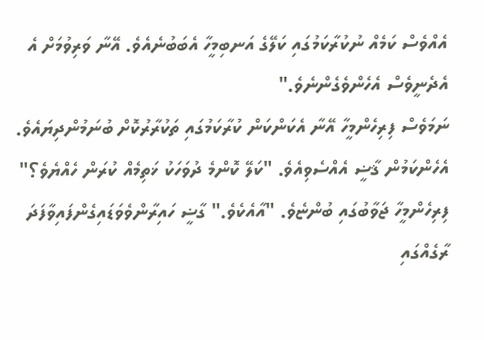އެއްވެސް ކަމެއް ނުކުރާކަމުގައި ކަލޭގެ އަނބިމީހާ އެބަބުނެއެވެ. އޭނާ ވަރިވުމަށް އެ އެދެނީވެސް އެހެންވެގެންނެވެ."
ނަމަވެސް ފިރިހެންމީހާ އޭނާ އެކަންކަން ކުރާކަމުގައި ތަކުރާރުކޮށް ބުނަމުންދިޔައެވެ. އެހެންކަމުން ޤާޟީ އެއްސެވިއެވެ. "ކަލޭ ކޮންމެ ދުވަހަކު ޚަތިމެއް ކުރަން ހެއްޔެވެ؟" ފިރިހެންމީހާ ޖަވާބުގައި ބުންޏެވެ. "އާއެކެވެ." ގާޟީ ހައިރާންވެވަޑައިގެންފައިވާފަދަ ރާގެއްގައި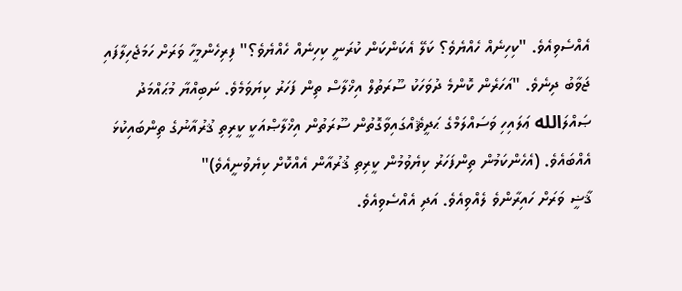އެއްސެވިއެވެ. "ކިހިނެއް ހެއްޔެވެ؟ ކަލޭ އެކަންކަން ކުރަނީ ކިހިނެއް ހެއްޔެވެ؟" ފިރިހެންމީހާ ވަރަށް ހަމަޖެހިލާފައި ޖަވާބު ދިނެވެ. "އަހަރެން ކޮންމެ ދުވަހަކު ސޫރަތުލް އިޚްލާސް ތިން ފަހަރު ކިޔަވަމެވެ. ނަބިއްޔާ މުޙައްމަދު ޞައްލަالله ޢަލައިހި ވަސައްލަމްގެ ޙަދީޘެއްގައިވާގޮތުން ސޫރަތުން އިޚްލާޞްއަކީ ކީރިތި ޤުރުއާނުގެ ތިންބައިކުޅަ އެއްބައެވެ. (އެހެންކަމުން ތިންފަހަރު ކިޔެވުމުން ކީރިތި ޤުރުއާން އެއްކޮށް ކިޔެވުނީއެވެ)"
ޤާޟީ ވަރަށް ހައިރާންވެ ލެއްވިއެވެ. އަދި އެއްސެވިއެވެ.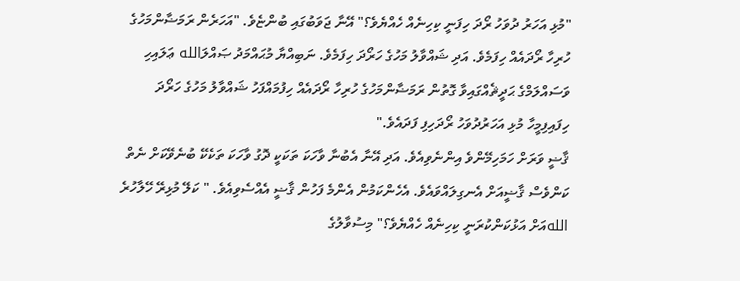"މުޅި އަހަރު ދުވަހު ރޯދަ ހިފަނީ ކިހިނެއް ހެއްޔެވެ؟" އޭނާ ޖަވަބުގައި ބުންޏެވެ. "އަހަރެން ރަމަޟާންމަހުގެ ހުރިހާ ރޯދައެއް ހިފަމެވެ. އަދި ޝައްވާލު މަހުގެ ހަރޯދަ ހިފަމެވެ. ނަބިއްޔާ މުޙައްމަދު ޞައްލަالله ޢަލައިހި ވަސައްލަމްގެ ޙަދީޘެއްގައިވާ ގޮތުން ރަމަޟާންމަހުގެ ހުރިހާ ރޯދައެއް ހިފުމައްފަހު ޝައްވާލު މަހުގެ ހަރޯދަ ހިފައިފިމީހާ މުޅި އަހަރުދުވަހު ރޯދަހިފި ފަދައެވެ."
ޤާޟީ ވަރަށް ހަމަހިމޭންވެ އިންނެވިއެވެ. އަދި އޭނާ އެބުނާ ވާހަކަ ތަކަކީ ދޮގު ވާހަކަ ތަކެކޭ ބުނެވޭކަށް ނެތް ކަންވެސް ޤާޟީއަށް އެނގިލައްވައެވެ. އެހެންކަމުން އެންމެ ފަހުން ޤާޟީ އެއްސެވިއެވެ. " ކަލޭ މުޅިރޭ ހޭލާހުރެ اللهއަށް އަޅުކަންކުރަނީ ކިހިނެއް ހެއްޔެވެ؟" މިސުވާލުގެ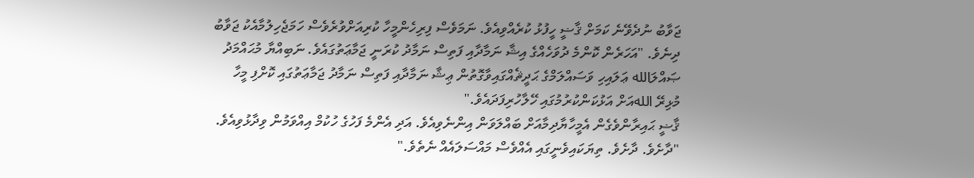ޖަވާބު ނުދެވޭނެ ކަމަށް ޤާޟީ ހީފުޅު ކުރެއްވިއެވެ. ނަމަވެސް ފިރިހެންމީހާ ކުރިއަށްވުރެވެސް ހަމަޖެހިލުމާއެކު ޖަވާބު ދިނެވެ. "އަހަރެން ކޮންމެ ދުވަހެއްގެ އިޝާ ނަމާދާއި ފަތިސް ނަމާދު ކުރަނީ ޖަމާޢަތުގައެވެ. ނަބިއްޔާ މުޙައްމަދު ޞައްލަالله ޢަލައިހި ވަސައްލަމްގެ ޙަދީޘެއްގައިވާގޮތުން ޢިޝާ ނަމާދާއި ފަތިސް ނަމާދު ޖަމާޢަތުގައި ކޮށްފި މީހާ މުޅިރޭ اللهއަށް އަޅުކަންކުރުމުގައި ހޭލާހުރިފަދައެވެ."
ޤާޟީ ޙައިރާންވެގެން އެމީހާޔާދިމާއަށް ބައްލަވަން އިންނެވިއެވެ. އަދި އެންމެ ފަހުގެ ހުކުމް އިއްވަމުން ވިދާޅުވިއެވެ. "ދާށެވެ. ދާށެވެ. ތިޔަކައިވެނީގައި އެއްވެސް މައްސަލައެއް ނެތެވެ."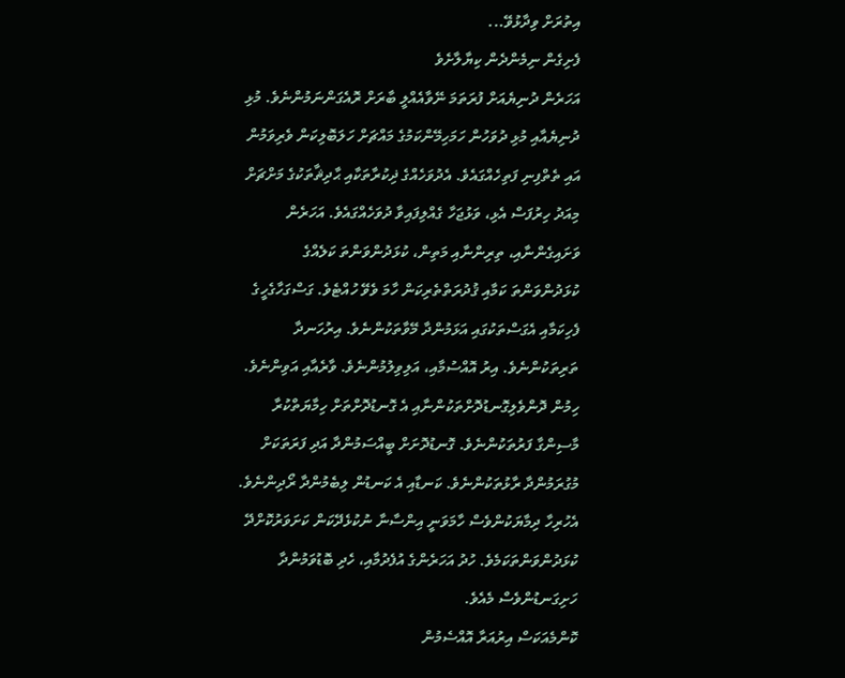އިތުރަށް ވިދާޅުވޭ...
ފެށިގެން ނިމެންދެން ކިޔާލާށެވެ
އަހަރެން ދުނިޔެއަށް ފުރަތަމަ ނޭވާއެއްލީ ބާރަށް ރޮއެގަންނަމުންނެވެ. މުޅި ދުނިޔެއާއި މުޅި ދުވަހުން ހަމަހިމޭންކަމުގެ މައްޗަށް ހަލަބޮލިކަން ވެރިވަމުން އައި ތެތްފިނި ފަތިހެއްގައެވެ. އެދުވަހެއްގެ ޛިކުރާތަކާއި ޙާދިޘާތަކުގެ މަށްޗަށް މިއަދު ހިރުފަސް އެޅި، ވަޅުޖަހާ ގެއްލިފައިވާ ދުވަހެއްގައެވެ. އަހަރެން ވަށައިގެންނާއި، ތިރިންނާއި މަތިން، ކުޅަދުންވަންތަ ކަލެއްގެ ކުޅަދުންވަންތަ ކަމާއި ޤުދުރަތްތެރިކަން ހާމަ ވެވޭ ހުއްޓެވެ. ގަސްގަހާގެހީގެ ފެހިކަމާއި އެގަސްތަކުގައި އަޅަމުންދާ މޭވާތަކުންނެވެ. އިރުހަނދާ ތަރިތަކުންނެވެ. އިރު އޮއްސުމާއި، އަލިވިލުމުންނެވެ. ވާރެއާއި އަވިންނެވެ. ހިމުން ދޮންވެލިގޮނޑުދޮށްތަކުންނާއި އެ ގޮނޑުދޮށްތަށް ހިމާޔަތްކުރާ މާސިންގާ ފަރުތަކުންނެވެ. ގޮނޑުދޮށަށް ބީއްސަމުންދާ އަދި ފަރަތަކަށް މުގުރަމުންދާ ރާޅުތަކުންނެވެ. ކަނޑާއި އެ ކަނޑުން ލިބެމުންދާ ރޯދިންނެވެ. އެހުރިހާ ދިމާޔަކުންވެސް ހާމަވަނީ އިންސާނާ ނުކުޅެދޭކަން ކަށަވަރުކޮށްދޭ ކުޅަދުންވަންތަކަމެވެ. ހުދު އަހަރެންގެ އުފެދުމާއި، ހެދި ބޮޑުވަމުންދާ ހަށިގަނޑުންވެސް މެއެވެ.
ކޮންމެއަކަސް އިރުއަރާ އޮއްސެމުން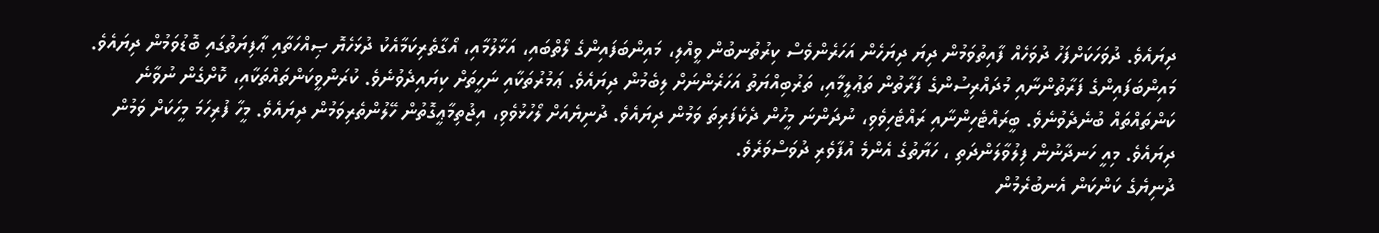ދިޔައެވެ. ދުވަހަކަށްފަހު ދުވަހެއް ފާއިތުވަމުން ދިޔަ ދިޔަހެން އަހަރެންވެސް ކިރުތުނބުން ވީއްލި، މައިންބަފައިންގެ ލޯތްބައި، އަޅާލުމާއި، އޯގާތެރިކަމާއެކު ދުޅަހެޔޮ ޞިއްހަތާއި ޢާފިޔަތުގައި ބޮޑުވަމުން ދިޔައެވެ. މައިންބަފައިންގެ ފަރާތުންނާއި މުދައްރިސުންގެ ފަރާތުން ތަޢުލީމާއި، ތަރުބިއްޔަތު އަހަރެންނަށް ލިބެމުން ދިޔައެވެ. ޢަމުރުތަކާއި ނަހީތަށް ކިޔައިދެވުނެވެ. ކުރަންވީކަންތައްތަކާއި، ކޮށްގެން ނުވާނެ ކަންތައްތައް ބުނެދެވުނެވެ. ބީރައްޓެހިންނާއި ރައްޓެހިވެވި، ނުދަންނަ މީހުން ދެކެފަރިތަ ވަމުން ދިޔައެވެ. ދުނިޔެއަށް ލޯހުޅުވެވި، އިޖުތިމާޢީގޮތުން ހޭލުންތެރިވަމުން ދިޔައެވެ. މީހާ ފުރިހަމަ މީހަކަށް ވަމުން ދިޔައެވެ. މިއީ ހަނދާނުން ފިލުވާލަންދަތި ، ހަޔާތުގެ އެންމެ އުފާވެރި ދުވަސްވަރެވެ.
ދުނިޔެގެ ކަންކަން އެނބުރެމުން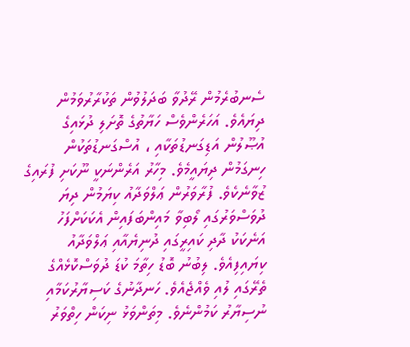ސެނބުރެމުން ރޭދުވާ ބަދަލުވުން ތަކުރާރުވަމުން ދިޔައެވެ. އަހަރެންވެސް ހަޔާތުގެ ތޮށަލި ދުޅައިގެ އުޞޫލުން އަޑިގަނޑުތަކާއި ، އުސްގަނޑުތަކުން ހިނގަމުން ދިޔައީމެވެ. މިހާރު އަރެންނަކީ ނޫކަށި ފުރައިގެ ޒުވާނެކެވެ. ފުރާވަރުން ޢަލްވަދާއު ކިޔަމުން ދިޔަ ދުވަސްވަރުގައި ލޯބިވާ މައިންބަފައިން އެކަކަށްފަހު އަނެކަކު ދާދި ކައިރީގައި ދުނިޔެއާއި ޢަލްވަދާއު ކިޔައިފިއެވެ. ލިބުނު ބޮޑު ހިތާމަ ކުޑަ ދުވަސްކޮޅެއްގެ ތެރޭގައި ލުއި ވެއްޖެއެވެ. ހަނދާނުގެ ކަސިޔާރުކަމާއި ނުސިޔާރު ކަމުންނެވެ. މިތަންވަޅު ނިކަން ހިތްވަރު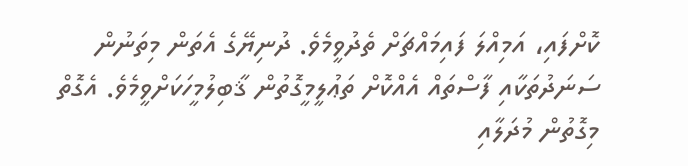ކޮށްފައި، އަމިއްލަ ފައިމައްޗަށް ތެދުވީމެވެ. ދުނިޔޭގެ އެތަން މިތަނުން ސަނަދުތަކާއި ފާސްތައް އެއްކޮށް ތަޢުލީމީގޮތުން ޤާބިލުމީހަކަށްވީމެވެ. އެގޮތް މިގޮތުން މުދަލާއި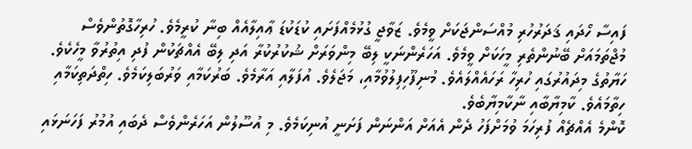ފައިސާ ހޯދައި ޤަދަރުހުރި މުއްސަންޖަކަށް ވީމެވެ. ޒަވާޖީ ގުޅުމެއްފަށައި ކުޑަކުޑަ ޢާއިލާއެއް ބިނާ ކުރީމެވެ. ހުރިހާގޮތުންވެސް މުޖްތަމައަށް ބޭނުންތެރި މީހަކަށް ވީމެވެ. އަހަރެންނަކީ ލިބޭ މިންވަރަށް ޝުކުރުކުރާ އަދި ލިބޭ އެއްޗަކުން ފުދި އިތުރުވާ މީހެކެވެ. ހަޔާތުގެ މިދައުރުގައި ހުރިހާ ރަހައެއްލައެވެ. މުނިފޫހިފިލުވުމާއި، މަޖަލެވެ. އުފަލާއި އަރާމެވެ. ބަރުކަމާއި ވަރުބަލިކަމެވެ. ހިތްދަތިކަމާއި ހިތާމައެވެ. ކާމިޔާބާއި ނާކާމިޔާބެވެ.
ކޮންމެ އެއްޗެއް ފުރިހަމަ ވުމަށްފަހު ދެން އެއަށް އަންނަން ފަށަނީ އުނިކަމެވެ. މި އުސޫލުން އަހަރެންވެސް ދެބައި އުމުރު ފަހަނަޅައި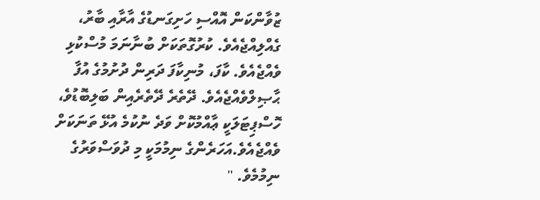ޒުވާންކަން އޮއްސި ހަށިގަނޑުގެ އާރާއި ބާރު، ގެއްލިއްޖެއެވެ. ކުރުގޮތަކަށް ބުނާނަމަ މުސްކުޅި ވެއްޖެއެވެ. ކާފަ، މުނިކާފަ ދަރިން ދުށުމުގެ އުފާ ޙާޞިލްވެއްޖެއެވެ. ދޭތެރެ ދޭތެރެއިން ބަލިބޮޑުވެ، ހޮސްޕިޓަލަކީ ޢާއްމުކޮށް ވަދެ ނުކުމެ އުޅޭ ތަނަކަށް ވެއްޖެއެވެ.އަހަރެންގެ ނިމުމަކީ މި ދުވަސްވަރުގެ ނިމުމެވެ. "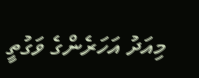މިއަދު އަހަރެންގެ ވަގުތީ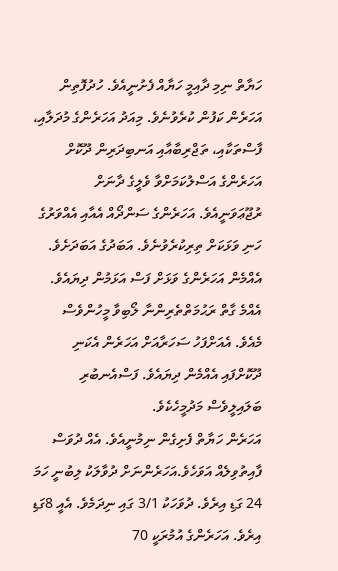ހަޔާތް ނިމި ދާއިމީ ހަޔާއް ފެށުނީއެވެ. ހުދުފޮތިން އަހަރެން ކަފުން ކުރެވުނެވެ. މިއަދު އަހަރެންގެ މުދަލާއި، ފާސްތަކާއި، ތަޖްރިބާއާއި އަނބިދަރިން ދޫކޮށް އަހަރެންގެ އަސްލުކަމަށްވާ ވެލީގެ ދާނަށް ރުޖޫޢަވަނީއެވެ. އަހަރެންގެ ސަންދޯއް އެއާއި އެއްވަރުގެ ހަނި ވަޅަކަށް ތިރިކުރެވުނެވެ. އަބަދުގެ އަބަދަށެވެ. އެއްމެން އަހަރެންގެ ވަޅަށް ފަސް އަޅަމުން ދިޔައެވެ. އެއްމެ ގާތް ރަޙުމަތްތެރިންނާ ލޯބިވާ މީހުންވެސް މެއެވެ. އެއަށްފަހު ސަހަރާއަށް އަހަރެން އެކަނި ދޫކޮށްފައި އެއްމެން ދިޔައެވެ. ފަސްއެނބުރި ބަލައިލީވެސް މަދުމީހެކެވެ.
އަހަރެން ހަޔާތް ފެށިގެން ނިމުނީއެވެ. އެއް ދުވަސް ފާއިތުވިލެއް އަވަހެވެ.އަހަރެންނަށް ދުވާލަކު ލިބުނީ ހަމަ 24 ގަޑި އިރެވެ. ދުވަހަކު 3/1 ގައި ނިދަމެވެ. އެއީ 8ގަޑި އިރެވެ. އަހަރެންގެ އުމުރަކީ 70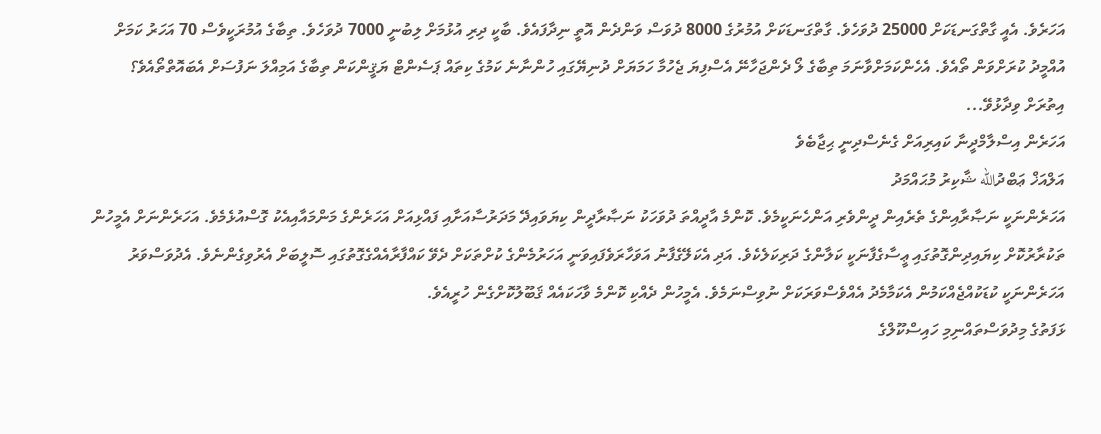އަހަރެވެ. އެއީ ގާތްގަނޑަކަށް 25000 ދުވަހެވެ. ގާތްގަނޑަކަށް އުމުރުގެ 8000 ދުވަސް ވަންދެން އޮތީ ނިދާފައެވެ. ބާކީ ދިރި އުޅުމަށް ލިބުނީ 7000 ދުވަހެވެ. ތިބާގެ އުމުރަކީވެސް 70 އަހަރު ކަމަށް އުއްމީދު ކުރަށްވަން ތޯއެވެ. އެހެންކަމަށްވާނަމަ ތިބާގެ ލޯ ދެންޖަހާނޭ އެސްފިޔަ ޖެހުމާ ހަމަޔަށް ދުނިޔޭގައި ހުންނާނެ ކަމުގެ ކިތައް ޕަސެންޓް ޔަޤީންކަން ތިބާގެ އަމިއްލަ ނަފުސަށް އެބައޮތްތޯއެވެ؟
އިތުރަށް ވިދާޅުވޭ...
އަހަރެން އިސްލާމްދީނާ ކައިރިއަށް ގެނެސްދިނީ ޙިޖާބެވެ
އަލްއަޚް ޢަބްދުالله ޝާކިރު މުޙައްމަދު
އަހަރެންނަކީ ނަޞާރާއިންގެ ތެރެއިން ދީންވެރި އަންހެނަކީމެވެ. ކޮންމެ އާދީއްތަ ދުވަހަކު ނަޞާރާދީން ކިޔަވައިދޭ މަދަރުސާއަށާއި ފައްޅިއަށް އަހަރެންގެ މަންމައާއިއެކު ގޮސްއުޅެމެވެ. އަހަރެންނަށް އެމީހުން ތަކުރާރުކޮށް ކިޔައިދިންގޮތުގައި ޢީސާގެފާނަކީ ކަލާންގެ ދަރިކަލެކެވެ. އަދި އެކަލޭގެފާނު އަވަހާރަވެފައިވަނީ އަހަރުމެންގެ ކުށްތަކަށް ދެވޭ ކައްފާރާއެއްގެގޮތުގައި ސޮލީބަށް އެރުވިގެންނެވެ. އެދުވަސްވަރު އަހަރެންނަކީ ކުޑަކުއްޖެއްކަމުން އެކަމާމެދު އެއްވެސްވަރަކަށް ނުވިސްނަމެވެ. އެމީހުން ދެއްކި ކޮންމެ ވާހަކައެއް ޤަބޫލުކޮށްގެން ހުރީއެވެ.
ޅަފަތުގެ މިދުވަސްތައްނިމި ހައިސްކޫލްގެ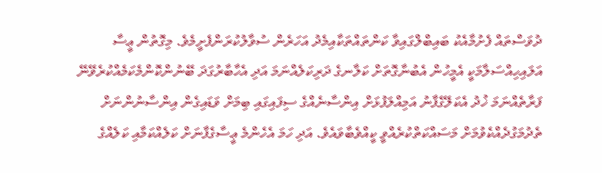ދުވަސްތައް ފެށުމާއެކު ބައިބްލްގައިވާ ކަންތައްތަކާއިމެދު އަހަރެން ސުވާލުކުރަންފެށީމެވެ. މިގޮތުން ޢީސާ އަލައިހިއްސަލާމަކީ އެމީހުން އެބުނާގޮތަށް ކަލާނގެ ދަރިކަލެއްނަމަ އަދި އެހާބާރުގަދަ ބޭނުންކޮންމެކަމެއްކުރެވޭނޭ ފަރާތެއްނަމަ ޚުދު އެކަލޭގެފާނު އަމިއްލަފުޅަށް އިންސާނެއްގެ ސިފައިގައި ބިމަށް ވަޑައިގެން އިންސާނުންނަށް ތެދުމަގުދެއްކެވުމަށް މަސައްކަތްކުރެއްވީ ކީއްވެބާވައެވެ. އަދި ހަމަ އެހެންމެ ޢީސާގެފާނަށް ކަލެއްކަމާއި ކަލެއްގެ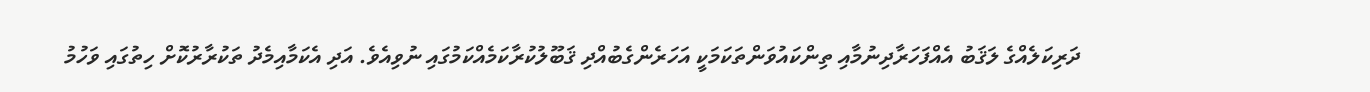ދަރިކަލެއްގެ ލަޤަބު އެއްފަހަރާދިނުމާއި ތިންކައުވަންތަކަމަކީ އަހަރެންގެބުއްދި ޤަބޫލުކުރާކަމެއްކަމުގައި ނުވިއެވެ. އަދި އެކަމާއިމެދު ތަކުރާރުކޮށް ހިތުގައި ވަހުމު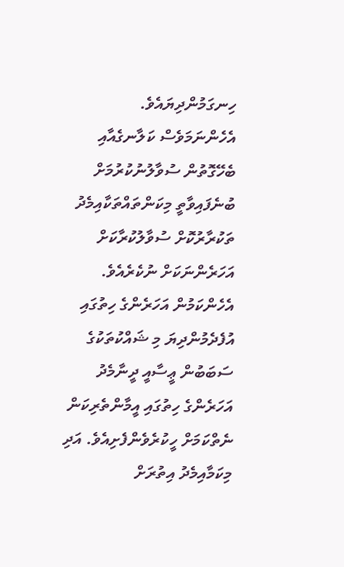ހިނގަމުންދިޔައެވެ.
އެހެންނަމަވެސް ކަލާނގެއާއި ބެހޭގޮތުން ސުވާލުނުކުރުމަށް ބުނެފައިވާތީ މިކަންތައްތަކާއިމެދު ތަކުރާރުކޮށް ސުވާލުކުރާކަށް އަހަރެންނަކަށް ނުކެރެއެވެ. އެހެންކަމުން އަހަރެންގެ ހިތުގައި އުފެދެމުންދިޔަ މި ޝައްކުތަކުގެ ސަބަބުން ޢީސާއީ ދީނާމެދު އަހަރެންގެ ހިތުގައި އީމާންތެރިކަން ނެތްކަމަށް ހީކުރެވެންފެށިއެވެ. އަދި މިކަމާއިމެދު އިތުރަށް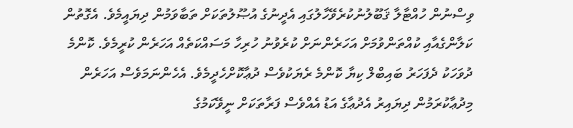ވިސްނުން ހުއްޓާލާ ޤަބޫލުނުކުރެވޭހާލުގައި އެދީނުގެ އުޞޫލުތަކަށް ތަބާވަމުން ދިޔައީމެވެ. އެގޮތުން ކަލާންގެއާއި ކުއްތަންވުމަށް އަހަރެންނަށް ކުރެވުނު ހުރިހާ މަސައްކަތެއް އަހަރެން ކުރީމެވެ. ކޮންމެ ދުވަހަކު ދެފަހަރު ބައިބްލް ކިޔާ ކޮންމެ ރެޔަކުވެސް ދުޢާކޮށްހެދީމެވެ. އެހެންނަމަވެސް އަހަރެން މިދުޢާކުރަމުން ދިޔައިރު އެދުޢާގެ އަޑު އެއްވެސް ފަރާތަކަށް ނީވޭކަމުގެ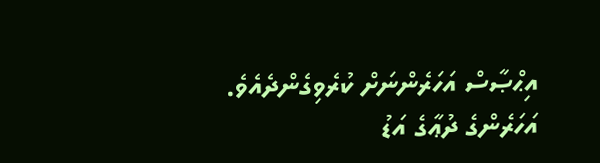އިޙްޞާސް އަހަރެންނަށް ކުރެވިގެންދެއެވެ. އަހަރެންގެ ދުޢާގެ އަޑު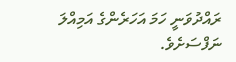ރައްދުވަނީ ހަމަ އަހަރެންގެ އަމިއްލަ ނަފްސަށެވެ.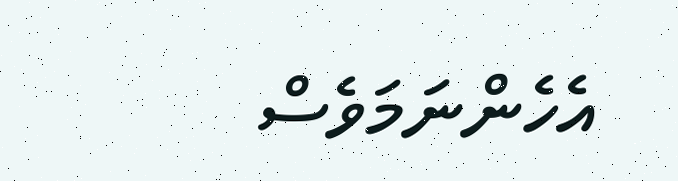އެހެންނަމަވެސް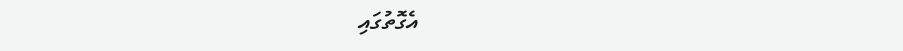އެގޮތުގައި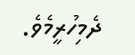ދެމިހުރީމެވެ.